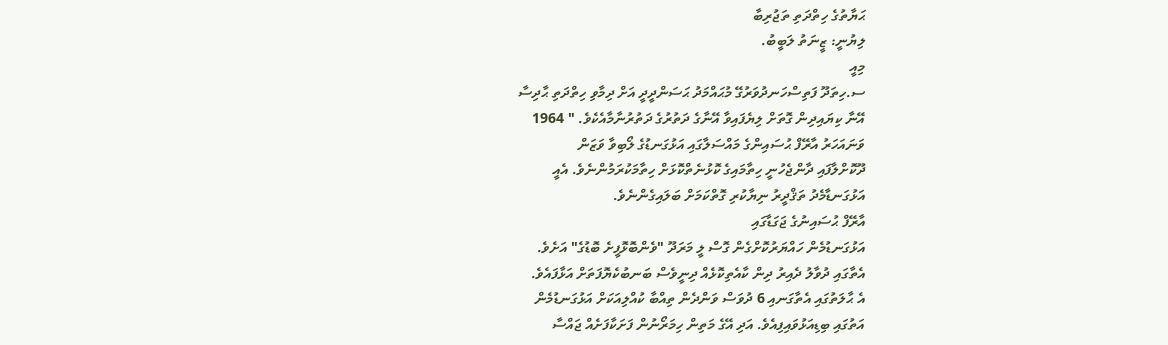ޙަޔާތުގެ ހިތްދަތި ތަޖުރިބާ
ލިޔުނީ: ޒީނަތު ލަބީބު.
މިއީ
ސ.ހިތަދޫ ފަތިސްހަނދުވަރުގޭ މުޙައްމަދު ޙަސަންދީދީ އަށް ދިމާވި ހިތްދަތި ޙާދިސާ
އޭނާ ކިޔައިދިން ގޮތަށް ލިޔެފައިވާ އޭނާގެ ދަތުރުގެ ދަތުރުނާމާއެކެވެ. " 1964
ވަނައަހަރު އާރޭފް ޙުސައިންގެ މައްސަލާގައި އަޅުގަނޑުގެ ލޯބިވާ ވަޒަން
ދޫކޮށްލާފައި ދާންޖެހުނީ ހިތާމައިގެ ކޮޅުނެތްކޮޅަށް ހިތާމަކުރަމުންނެވެ. އެއީ
އަޅުގަނޑާމެދު ތަޤްދީރު ނިޔާކުރި ގޮތްކަމަށް ބަލައިގެންނެވެ.
އާރޭފް ޙުސައިނުގެ ޖަގަޑާގައި
އަޅުގަނޑުމެން ހައްޔަރުކޮށްގެން ގޮސް ލީ މަރަދޫ "ވެންބޮޅޮފީށެ ބޮޑުގެ" އަށެވެ.
އެތާގައި ދުވާލު ދެއިރު ދިން ކާއެތިކޮޅެއް ދިނީވެސް ބަނބުކެޔޮފަތަށް އަޅާފައެވެ.
އެ ޙާލަތުގައި އެތާގަނއި 6 ދުވަސް ވަންދެން ތިއްބާ ކުއްލިއަކަށް އަޅުގަނޑުމެން
އަތުގައި ބިޑިއަޅުވައިފިއެވެ. އަދި އޭގެ މަތިން ހިމަރޯނުން ފަށަކާފަށެއް ޖައްސާ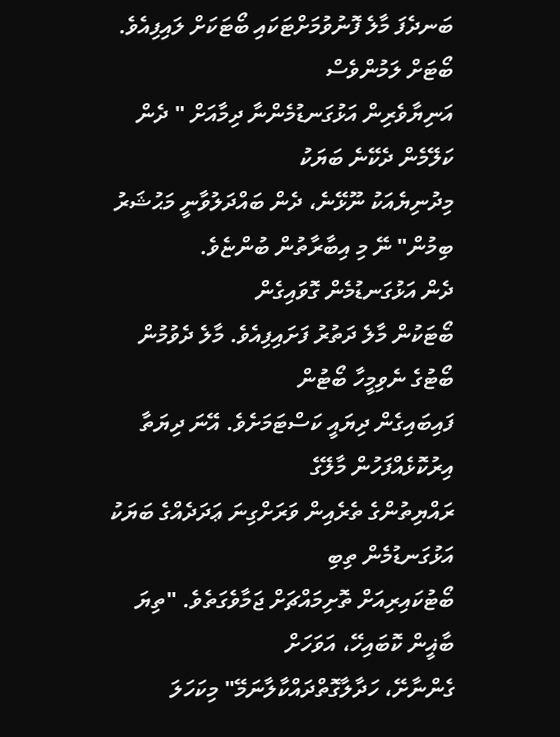ބަނދެފަ މާލެ ފޮނުވުމަށްޓަކައި ބޯޓަކަށް ލައިފިއެވެ. ބޯޓަށް ލަމުންވެސް
އަނިޔާވެރިން އަޅުގަނޑުމެންނާ ދިމާއަށް " ދެން ކަލޭމެން ދެކޭނެ ބަޔަކު
މިދުނިޔެއަކު ނޫޅޭނެ، ދެން ބައްދަލުވާނީ މަޙުޝަރު ބިމުން" ނޭ މި އިބާރާތުން ބުންޏެވެ.
ދެން އަޅުގަނޑުމެން ގޮވައިގެން
ބޯޓަކުން މާލެ ދަތުރު ފަށައިފިއެވެ. މާލެ ދެވުމުން ބޯޓުގެ ނެވިމީހާ ބޯޓުން
ފައިބައިގެން ދިޔައީ ކަސްޓަމަށެވެ. އޭނަ ދިޔަތާ އިރުކޮޅެއްފަހުން މާލޭގެ
ރައްޔިތުންގެ ތެރެއިން ވަރަށްގިނަ ޢަދަދެއްގެ ބަޔަކު އަޅުގަނޑުމެން ތިބި
ބޯޓުކައިރިއަށް ތޮށިމައްޗަށް ޖަމާވެގަތެވެ. "ތިޔަ ބާޣީން ކޮބައިހޭ، އަވަހަށް
ގެންނާށޭ، ހަދާލާގޮތްދައްކާލާނަމޭ" މިކަހަލަ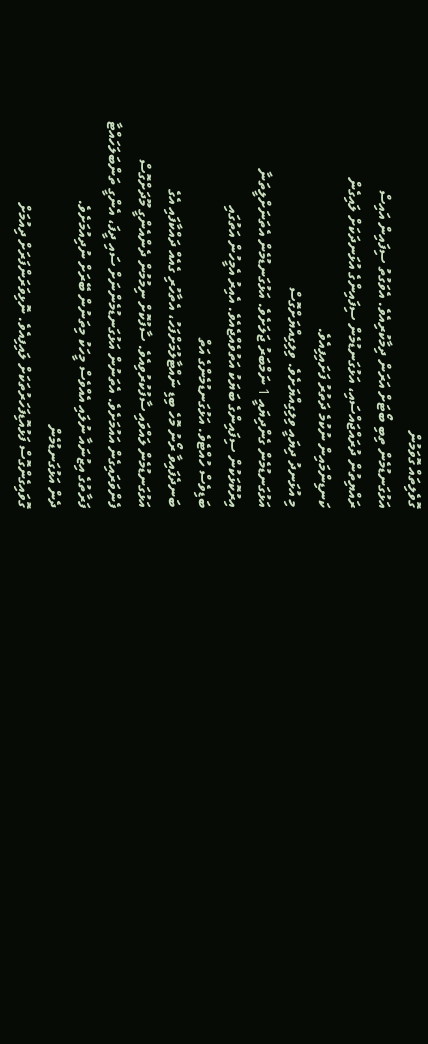ގޮވެލިތައް ގޮވަމުން
އަޅުގަނޑުމެން ތިބި ބޯޓަށް އަރަން ދިމާކުރިއެވެ. އެވަގުތު ސިފައިން އައިސް
ރައްޔިތުން ދުރައްޖައްސައި، އަޅުގަނޑުމެން ސިފައިންގެ އުޅަނދަކަށް ލައިގެން
ކަނޑިންމައިން ނުކުމެ ދަތުރު ފަށައިފިއެވެ.
މި އުޅަނދު ދިޔައީ ވިލިގިއްޔަށެވެ. ވިލިގިއްޔަށްގޮސް
އަޅުގަނޑުމެން ގެންދިޔައީ 1 ނަމްބަރު ޖަލަށެވެ. އަޅުގަނޑުމެން އެތަނަށްލީތަނާ
އިރުކޮޅަކުން ސިފައިންގެ ބަޔަކު އަތުވެއްޖެއެވެ. އެއިރު އެމީހުން އަތުގައި
ބަޑިވެސް ހުއްޓެވެ. އަޅުގަނޑުމެންގެ އަތް
ބަނދެފައިވާ ރޯނު މޮހެ ބިޑި ނައްޓާލުމަށްފަހު، އެތާހުރި ގެއެއް ދައްކާފައި އެގެ
އަޅުގަނޑުމެން ލައްވައި ސާފުކުރުވިއެވެ. ސާފުކޮށް ނިމުމުން ދެންއެންގީ މޫދަށްގޮސް
ފެންވަރައިގެން އައުމަށެވެ. އެތަނުން އަޅުގަނޑުމެންނަށް ސައި ދީފަ، އެންގީ ތަންބަލަހައްޓާ
ފަރާތުގެ އިޒުނައާ ނުލައި އެއްވެސް މީހަކު މިތަނުން ބޭރަށް ނުދިއުމަށެވެ.
ދެން އަޅުގަނޑުމެން
ގޮވައިގެންގޮސް ފަޅުއޮޑިފަހަރުތަކަށް ލައިފިއެވެ. ނޮޅިވަރަންފަރަށް ދިއުމަށް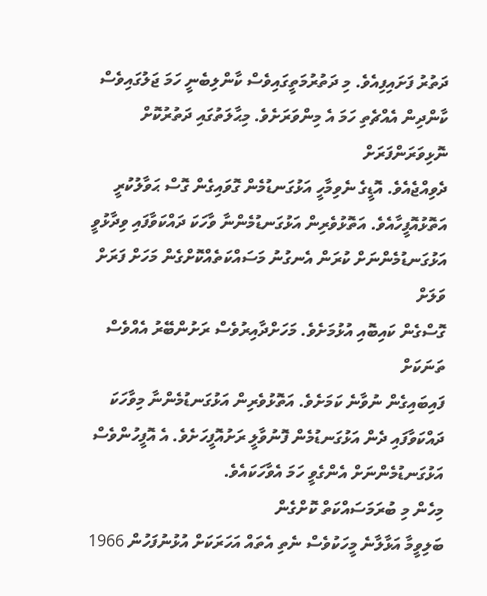ދަތުރު ފަށައިފިއެވެ. މި ދަތުރުމަތީގައިވެސް ކާންލިބެނީ ހަމަ ޖަލުގައިވެސް
ކާންދިން އެއްޗެތި ހަމަ އެ މިންވަރަށެވެ. މިޙާލަތުގައި ދަތުރުކޮށް ނޮޅިވަރަންފަރަށް
ދެވިއްޖެއެވެ. އޮޑީގެ ނެވިމާހީ އަޅުގަނޑުމެން ގޮވައިގެން ގޮސް ޙަވާލުކުރީ
އަތޮޅުއޮފީހާއެވެ. އަތޮޅުވެރިން އަޅުގަނޑުމެންނާ ވާހަކަ ދައްކަވާފައި ވިދާޅުވީ
އަޅުގަނޑުމެންނަށް ކުރަން އެނގުނު މަސައްކަތެއްކޮށްގެން މަހަށް ފަރަށް ވަލަށް
ގޮސްގެން ކައިބޮއި އުޅުމަށެވެ. މަހަށްދާއިރުވެސް ރަށުންބޭރު އެއްވެސް ތަނަކަށް
ފައިބައިގެން ނުވާނެ ކަމަށެވެ. އަތޮޅުވެރިން އަޅުގަނޑުމެންނާ މިވާހަކަ
ދައްކަވާފައި ދެން އަޅުގަނޑުމެން ފޮނުވާލީ ރަށުއޮފީހަށެވެ. އެ އޮފީހުންވެސް
އަޅުގަނޑުމެންނަށް އެންގެވީ ހަމަ އެވާހަކައެވެ.
މިހެން މި ބުރަމަސައްކަތް ކޮށްގެން
ބަލިވީމާ އަޅާލާނެ މީހަކުވެސް ނެތި އެތައް އަހަރަކަށް އުޅުނުފަހުން 1966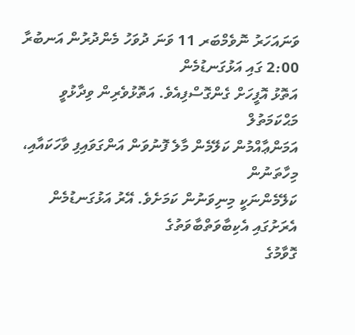ވަނައަހަރު ނޮވެމްބަރ 11 ވަނަ ދުވަހު މެންދުރުން އަނބުރާ 2:00 ގައި އަޅުގަނޑުމެން
އަތޮޅު އޮފީހަށް ގެންގޮސްފިއެވެ. އަތޮޅުވެރިން ވިދާޅުވީ މަޙްކަމަތުލް
އަމަންޢާއްމުން ކަލޭމެން މާލެ ފޮނުވަން އަންގަވައިފި ވާހަކައާއި، މިހާތަނުން
ކަލޭމެންނަކީ މިނިވަނުން ކަމަށެވެ. އޭރު އަޅުގަނޑުމެން އެރަށުގައި އެކިބާވަތްބާވަތުގެ
ގޮވާމުގެ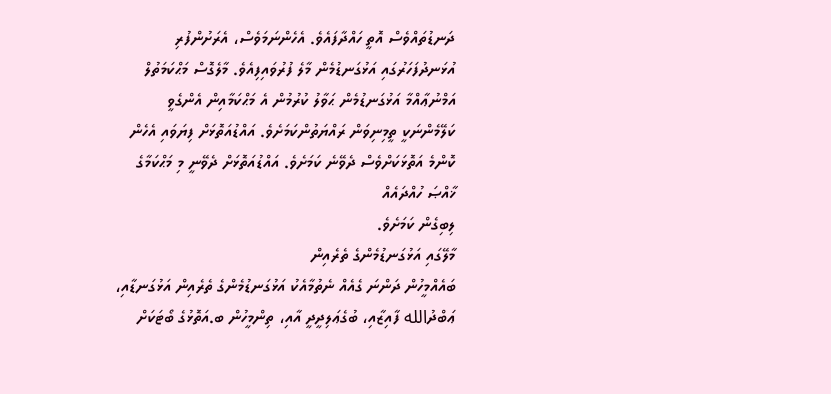ދަނޑުތައްވެސް އޮތީ ހައްދާފައެވެ. އެހެންނަމަވެސް، އެރަށުންފުރި
އުޅަނދުފަހަރުގައި އަޅުގަނޑުމެން މާލެ ފުރުވައިފިއެވެ. މާލެގޮސް މަޙްކަމަތުލް
އަމްނުޢާއްމާ އަޅުގަނޑުމެން ޙަވާލު ކުރުމުން އެ މަޙްކަމާއިން އެންގެވީ
ކަލޭމެންނަކީ ތީމިނިވަން ރައްޔަތުންކަމަށެވެ. އައްޑުއަތޮޅަށް ފިޔަވައި އެހެން
ކޮންމެ އަތޮޅަކަށްވެސް ދެވޭނެ ކަމަށެވެ. އައްޑުއަތޮޅަށް ދެވޭނީ މި މަޙްކަމާގެ
ޚާއްޞަ ހުއްދައެއް
ލިބިގެން ކަމަށެވެ.
މާލޭގައި އަޅުގަނޑުމެންގެ ތެރެއިން
ބައެއްމީހުން ދަންނަ ގެއެއް ނެތުމާއެކު އަޅުގަނޑުމެންގެ ތެރެއިން އަޅުގަނޑާއި،
ޢަބްދުالله ފާއިޒާއި، ބުގެޢަލިދީދީ އާއި، ތިންމީހުން ބ.އަތޮޅުގެ ބޯޓަކަށް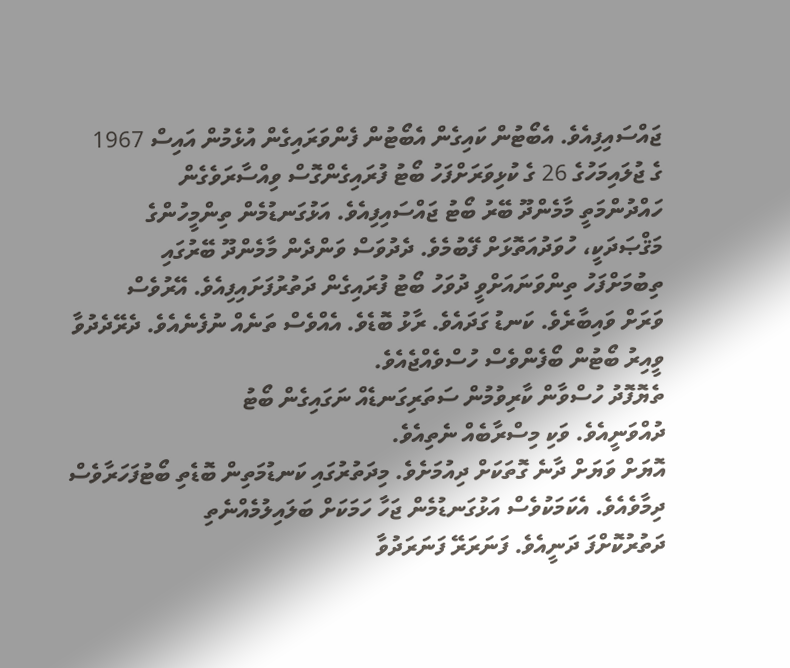ޖައްސައިފިއެވެ. އެބޯޓުން ކައިގެން އެބޯޓުން ފެންވަރައިގެން އުޅެމުން އައިސް 1967
ގެ ޖުލައިމަހުގެ 26 ގެ ކުޅިވަރަށްފަހު ބޯޓު ފުރައިގެންގޮސް ވިއްސާރަވެގެން
ހައްދުންމަތީ މާމެންދޫ ބޭރު ބޯޓު ޖައްސައިފިއެވެ. އަޅުގަނޑުމެން ތިންމީހުންގެ
މަޤްޞަދަކީ، ހުވަދުއަތޮޅަށް ފޭބުމެވެ. ދެދުވަސް ވަންދެން މާމެންދޫ ބޭރުގައި
ތިބުމަށްފަހު ތިންވަނައަށްވީ ދުވަހު ބޯޓު ފުރައިގެން ދަތުރުފަށައިފިއެވެ. އޭރުވެސް
ވަރަށް ވައިބާރެވެ. ކަނޑު ގަދައެވެ. ރާޅު ބޮޑެވެ. އެއްވެސް ތަނެއް ނުފެނެއެވެ. ދެރޭދެދުވާ
ވީއިރު ބޯޓުން ބޯފެންވެސް ހުސްވެއްޖެއެވެ.
ތެޔޮފޮދު ހުސްވާން ކާރިވުމުން ސަތަރިގަނޑެއް ނަގައިގެން ބޯޓު
ދުއްވަނީއެވެ. ވަކި މިސްރާބެއް ނެތިއެވެ.
އޮޔަށް ވަޔަށް ދާނެ ގޮތަކަށް ދިއުމަށެވެ. މިދަތުރުގައި ކަނޑުމަތިން ބޮޑެތި ބޯޓުފަހަރާވެސް
ދިމާވެއެވެ. އެކަމަކުވެސް އަޅުގަނޑުމެން ޖަހާ ހަމަކަށް ބަލައިލުމެއްނެތި
ދަތުރުކޮށްފަ ދަނީއެވެ. ފަނަރަރޭ ފަނަރަދުވާ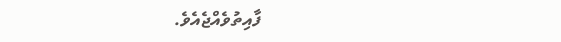ފާއިތުވެއްޖެއެވެ.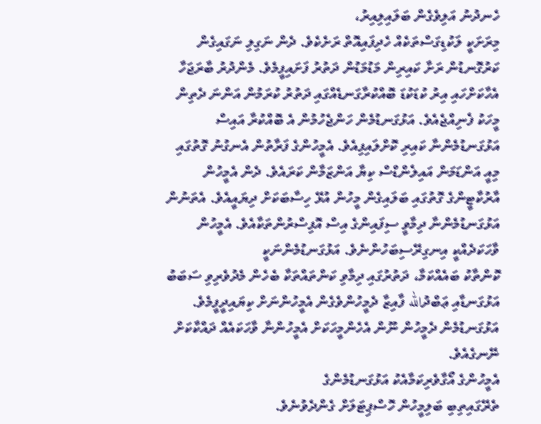ހެނދުނު އަލިވެގެން ބަލައިލިއިރު،
މިރަށަކީ ލަކުޑިގަސްތަކެއް ހެދިފައިއޮތް ރަށެކެވެ. ދެން ނަގިލި ނަގައިގެން
ކަރުގޮނޑުން ރަށާ ކައިރިން މަޑުމަޑުން ދަތުރު ފަށައިފީމެވެ. މެންދުރު ބާރަޖަހާ
އެހާކަށްހައި އިރު ކުޑަކުޑަ ބޮއްކުރާގަނޑެއްގައި ދަތުރު ކުރަމުން އަންނަ ދެތިން
މީހަކު ފެނިއްޖެއެވެ. އަޅުގަނޑުމެން ހަންޖެހުމުން އެ ބޮއްކުރާ އައިސް
އަޅުގަނޑުމެންނާ ކައިރި ކޮށްލައިފިއެވެ. އެމީހުންގެ ފަރާތުން އެނގުނު ގޮތުގައި
މިއީ އަންޑަމަން އައިލެންޑްސް ކިޔާ އަންޒަމާން ކަރައެވެ. ދެން އެމީހުން
އާރުކާޓީންގެ ގޮތުގައި ބަލައިގެން މީހުން އުޅޭ ހިސާބަކަށް ދިޔައީއެވެ. އެތަނުން
އަޅުގަނޑުމެންނާ ދިމާވީ ސިފައިންގެ އިސް އޮފިސްރުންތަކާއެވެ. އެމީހުން
ވާހަކަދެއްކީ އިނގިރޭސިބަހުންނެވެ. އަޅުގަނޑުމެންނަކީ
ކޮންތާކު ބައެއްކަމާ، ދަތުރުގައި ދިމާވި ކަންތައްތަކާ ބެހެން މެދުވެރިވި ސަބަބު
އަޅުގަނޑާއި ޢަބްދުالله ފާއިޒާ ދެމީހުންވެގެން އެމީހުންނަށް ކިޔައިދީފީމެވެ.
އަޅުގަނޑުމެން ދެމީހުން ނޫން އެހެންމީހަކަށް އެމީހުންނާ ވާހަކައެއް ދައްކާކަށް
ނޭނގެއެވެ.
އެމީހުންގެ އޯގާވެރިކަމާއެކު އަޅުގަނޑުމެންގެ
ތެރޭގައިތިބި ބަލިމީހުން ހޮސްޕިޓަލަށް ގެންދެވުނެވެ.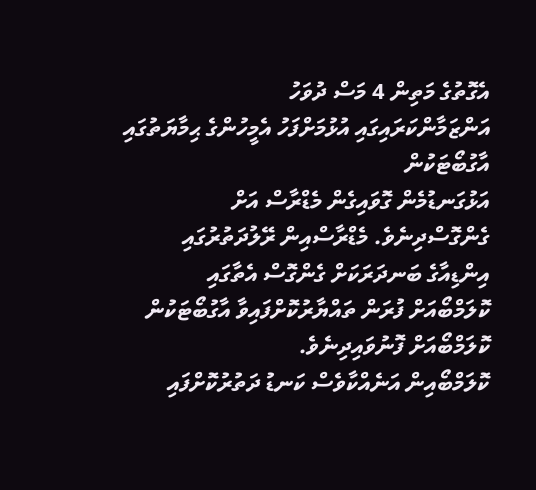އެގޮތުގެ މަތިން 4 މަސް ދުވަހު
އަންޒަމާންކަރައިގައި އުޅުމަށްފަހު އެމީހުންގެ ޙިމާޔަތުގައި އާގުބޯޓަކުން
އަޅުގަނޑުމެން ގޮވައިގެން މެޑްރާސް އަށް ގެންގޮސްދިނެވެ. މެޑްރާސްއިން ރޭލުދަތުރުގައި
އިންޑިއާގެ ބަނދަރަކަށް ގެންގޮސް އެތާގައި
ކޮލަމްބޯއަށް ފުރަން ތައްޔާރުކޮށްފައިވާ އާގުބޯޓަކުން ކޮލަމްބޯއަށް ފޮނުވައިދިނެވެ.
ކޮލަމްބޯއިން އަނެއްކާވެސް ކަނޑު ދަތުރުކޮށްފައި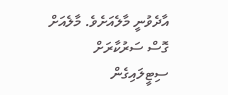އާދެވުނީ މާލެއަށެވެ. މާލެއަށް ގޮސް ސަރުކާރަށް ސިޓީލައިގެން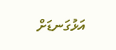އަޅުގަނޑަށް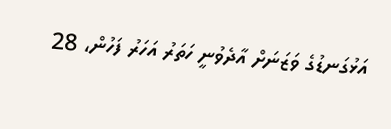އަޅުގަނޑުގެ ވަޒަނަށް އާދެވުނީ ހަތަރު އަހަރު ފަހުން، 28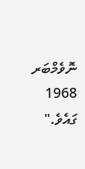ނޮވެމްބަރ 1968 ގައެވެ."